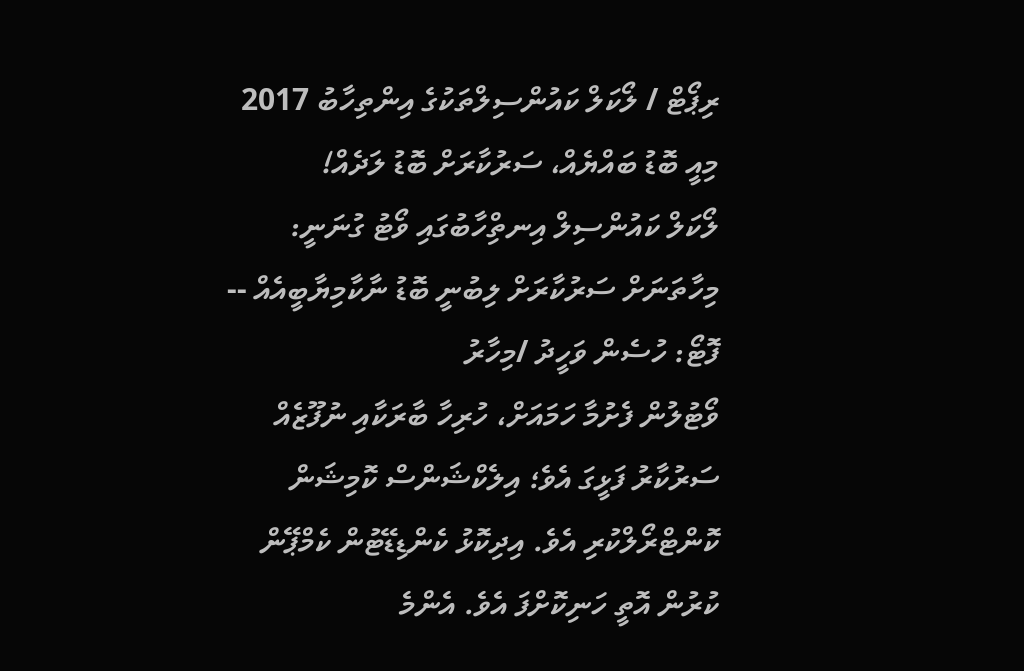ރިޕޯޓް / ލޯކަލް ކައުންސިލްތަކުގެ އިންތިހާބު 2017
މިއީ ބޮޑު ބައްޔެއް، ސަރުކާރަށް ބޮޑު ލަދެއް!
ލޯކަލް ކައުންސިލް އިނތިްހާބުގައި ވޯޓު ގުނަނީ: މިހާތަނަށް ސަރުކާރަށް ލިބުނީ ބޮޑު ނާކާމިޔާބީއެއް -- ފޮޓޯ: ހުސެން ވަހީދު /މިހާރު
ވޯޓުލުން ފެށުމާ ހަމައަށް، ހުރިހާ ބާރަކާއި ނުފޫޒެއް ސަރުކާރު ފަޅީގަ އެވެ؛ އިލެކްޝަންސް ކޮމިޝަން ކޮންޓްރޯލްކުރި އެވެ. އިދިކޮޅު ކެންޑިޑޭޓުން ކެމްޕޭން ކުރުން އޮތީ ހަނިކޮށްފަ އެވެ. އެންމެ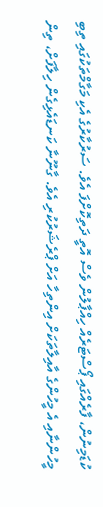ކުޑަމިނުން، ފާރެއްގައި ޕޯސްޓަރެއް ހިއްޕާލުން ވެސް އޮތީ ދަތިކޮށްފަ އެވެ. ސަރުކާރުގެ އެކި މަގާމްތަކުގައި ތިބި މީހުންނާއި އެ މީހުންގެ އާއިލާތަކަށް އިންތިހާ އަށް ޕްރެޝަރުކުރި އެވެ. ގާނޫނާ ކަނޑައެޅިގެން ހިލާފަށް، ތިން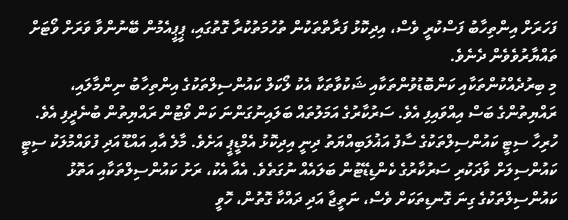ފަހަރަށް އިންތިހާބު ފަސްކުރީ ވެސް، އިދިކޮޅު ފަރާތްތަކުން ތުހުމަތުކުރާ ގޮތުގައި، ޕީޕީއެމުން ބޭނުންވާ ވަރަށް ވޯޓަށް ތައްޔާރުވެވެން ދެނެވެ.
މި ބިރުދެއްކުންތަކާއި ކަންބޮޑުވުންތަކާއި ޝަކުވާތަކާ އެކު ލޯކަލް ކައުންސިލްތަކުގެ އިންތިހާބު ނިންމާލައި، ރައްޔިތުންގެ ބަސް އިއްވައިފި އެވެ. ސަރުކާރުގެ އަމަލުތައް ބަލައިނުގަންނަ ކަން ވޯޓުން ރައްޔިތުން ބުނެދީފި އެވެ. ހުރިހާ ސިޓީ ކައުންސިލްތަކުގެ ސާފު އަޣުލަބިއްޔަތު ދިނީ އިދިކޮޅު އެމްޑީޕީ އަށެވެ. މާލެ އާއި އައްޑޫ އަދި ފުވައްމުލަކު ސިޓީ ކައުންސިލަށް ވާދަކުރި ސަރުކާރުގެ ކެންޑިޑޭޓުން ބަލައެއް ނުގަތެވެ. އެއާ އެކު، ރަށު ކައުންސިލްތަކާއި އަތޮޅު ކައުންސިލްތަކުގެ ގިނަ ގޮނޑިތަކަށް ވެސް، ނަތީޖާ އަދި ދައްކާ ގޮތުން، ހޮވީ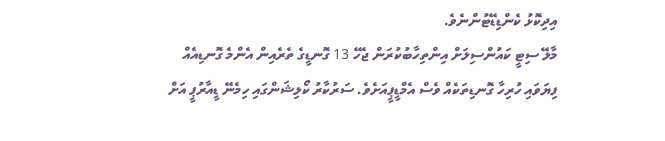އިދިކޮޅު ކެންޑިޑޭޓުންނެވެ.
މާލޭ ސިޓީ ކައުންސިލަށް އިންތިހާބުކުރަން ޖެހޭ 13 ގޮނޑީގެ ތެރެއިން އެންމެ ގޮނޑިއެއް ފިޔަވައި ހުރިހާ ގޮނޑިތަކެއް ވެސް އެމްޑީޕީއަށެވެ. ސަރުކާރު ކޯލިޝަންގައި ހިމެނޭ ޑީއާރުޕީ އަށް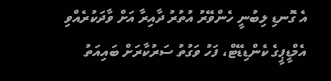އެ ގޮނޑި ލިބުނީ ހެންވޭރު އުތުރު ދާއިރާ އަށް ވާދަކުރެއްވި އެމްޑީޕީގެ ކެންޑިޑޭޓް، ފަހު ވަގުތު ސަރުކާރަށް ބައިއަތު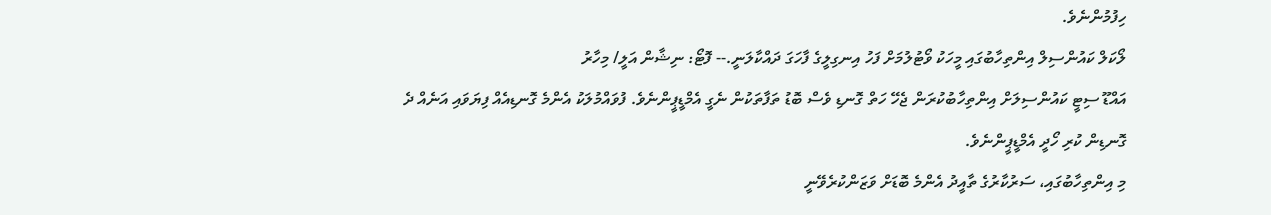ހިފުމުންނެވެ.
ލޯކަލް ކައުންސިލް އިންތިހާބުގައި މީހަކު ވޯޓުލުމަށް ފަހު އިނގިލީގެ ފާހަގަ ދައްކާލަނީ.-- ފޮޓޯ: ނިޝާން އަލީ/ މިހާރު
އައްޑޫ ސިޓީ ކައުންސިލަށް އިންތިހާބުކުރަން ޖެހޭ ހަތް ގޮނޑި ވެސް ބޮޑު ތަފާތަކުން ނެގީ އެމްޑީޕީންނެވެ. ފުވައްމުލަކު އެންމެ ގޮނޑިއެއް ފިޔަވައި އަނެއް ދެ ގޮނޑިން ކުރި ހޯދީ އެމްޑީޕީންނެވެ.
މި އިންތިހާބުގައި، ސަރުކާރުގެ ތާއީދު އެންމެ ބޮޑަށް ވަޒަންކުރެވޭނީ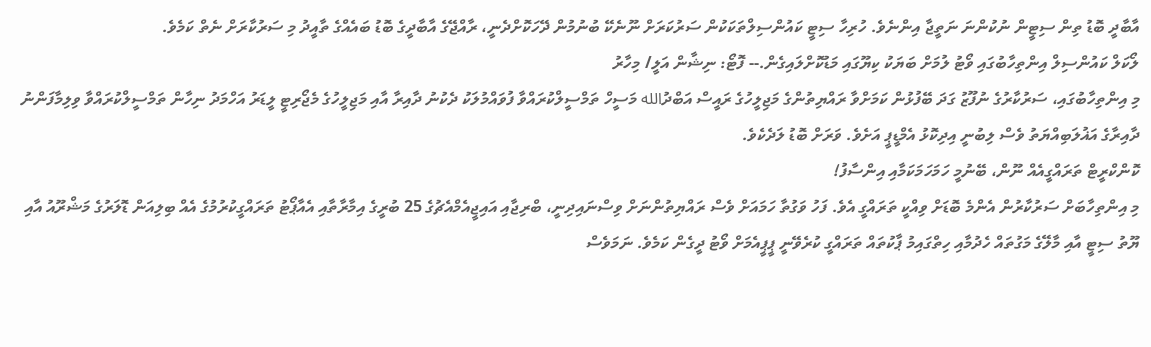އާބާދީ ބޮޑު ތިން ސިޓީން ނުކުންނަ ނަތީޖާ އިންނެވެ. ހުރިހާ ސިޓީ ކައުންސިލްތަކަކުން ސަރުކަރަށް ނޫނެކޭ ބުނުމުން ދޭހަކޮށްދެނީ، ރާއްޖޭގެ އާބާދީގެ ބޮޑު ބައެއްގެ ތާއީދު މި ސަރުކާރަށް ނެތް ކަމެވެ.
ލޯކަލް ކައުންސިލް އިންތިހާބުގައި ވޯޓު ލުމަށް ބަޔަކު ކިޔޫގައި މަޑުކޮށްލައިގެން.-- ފޮޓޯ: ނިޝާން އަލީ/ މިހާރު
މި އިންތިހާބުގައި، ސަރުކާރުގެ ނުފޫޒު ގަދަ ބޭފުޅުން ކަމަށްވާ ރައްޔިތުންގެ މަޖިލީހުގެ ރައީސް އަބްދުالله މަސީހް ތަމްސީލްކުރައްވާ ފުވައްމުލަކު ދެކުނު ދާއިރާ އާއި މަޖިލީހުގެ މެޖޯރިޓީ ލީޑަރު އަހްމަދު ނިހާން ތަމްސީލްކުރައްވާ ވިލިމާފަންނު ދާއިރާގެ އަޣުލަބިއްޔަތު ވެސް ލިބުނީ އިދިކޮޅު އެމްޑީޕީ އަށެވެ. ވަރަށް ބޮޑު ލަދެކެވެ.
ކޮންކްރީޓް ތަރައްގީއެއް ނޫން، ބޭނުމީ ހަމަހަމަކަމާއި އިންސާފު!
މި އިންތިހާބަށް ސަރުކާރުން އެންމެ ބޮޑަށް ވިއްކީ ތަރައްގީ އެވެ. ފަހު ވަގުތާ ހަމައަށް ވެސް ރައްޔިތުންނަށް ވިސްނައިދިނީ، ބްރިޖާއި އައިޖީއެމްއެޗުގެ 25 ބުރީގެ އިމާރާތާއި އެއާޕޯޓު ތަރައްގީކުރުމުގެ އެއް ބިލިއަން ޑޮލަރުގެ މަޝްރޫއު އާއި ޔޫތު ސިޓީ އާއި މާލޭގެ މަގުތައް ހެދުމާއި ހިތްގައިމު ޕާކުތައް ތަރައްގީ ކުރެވޭނީ ޕީޕީއެމަށް ވޯޓު ދީގެން ކަމެވެ. ނަމަވެސް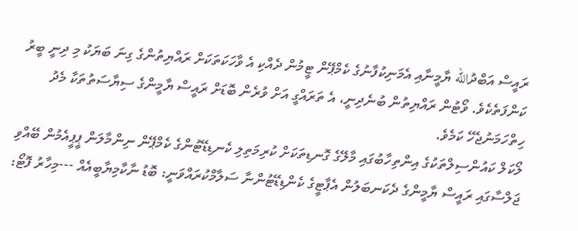ރައީސް އަބްދުالله ޔާމީނާއި އެމަނިކުފާނުގެ ކެމްޕޭން ޓީމުން ދެއްކި އެ ވާހަކަތަކަށް ރައްޔިތުންގެ ގިނަ ބަޔަކު މި ދިނީ ބީރު ކަންފަތެކެވެ. ވޯޓުން ރައްޔިތުން ބުނެދިނީ، އެ ތަރައްގީ އަށް ވުރެން ބޮޑަށް ރައީސް ޔާމީންގެ ސިޔާސަތުތަކާ މެދު ހިތްހަމަނުޖެހޭ ކަމެވެ.
ލޯކަލް ކައުންސިލްތަކުގެ އިންތިހާބުގައި މާލޭގެ ގޮނޑިތަކަށް ކުރިމަތިލި ކެނޑިޑޭޓުންގެ ކެމްޕޭން ނިންމާލަން ޕީޕީއެމުން ބޭއްވި ޖަލްސާގައި ރައީސް ޔާމީންގެ ދެކަނބަލުން އެޕާޓީގެ ކެންޑިޑޭޓުންނާ ސަލާމްކުރައްވަނީ: ބޮޑު ނާކާމިޔާބީއެއް ---މިހާރު ފޮޓޯ: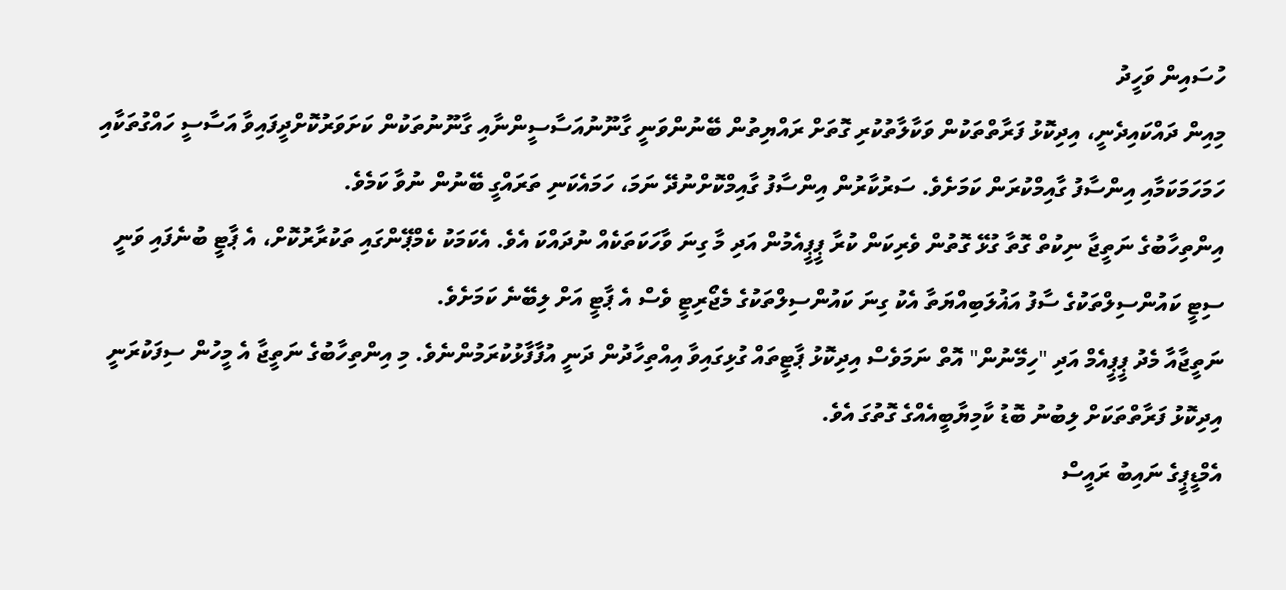ހުސައިން ވަހީދު
މިއިން ދައްކައިދެނީ، އިދިކޮޅު ފަރާތްތަކުން ވަކާލާތުކުރި ގޮތަށް ރައްޔިތުން ބޭނުންވަނީ ގާނޫނުއަސާސީންނާއި ގާނޫނުތަކުން ކަށަވަރުކޮށްދީފައިވާ އަސާސީ ހައްގުތަކާއި ހަމަހަމަކަމާއި އިންސާފު ގާއިމްކުރަން ކަމަށެވެ. ސަރުކާރުން އިންސާފު ގާއިމްކޮށްނުދޭ ނަމަ، ހަމައެކަނި ތަރައްގީ ބޭނުން ނުވާ ކަމެވެ.
އިންތިހާބުގެ ނަތީޖާ ނިކުތް ގޮތާ ގުޅޭ ގޮތުން ވެރިކަން ކުރާ ޕީޕީއެމުން އަދި މާ ގިނަ ވާހަކަތަކެއް ނުދައްކަ އެވެ. އެކަމަކު ކެމްޕޭންގައި ތަކުރާރުކޮށް، އެ ޕާޓީ ބުނެފައި ވަނީ ސިޓީ ކައުންސިލްތަކުގެ ސާފު އަޣުލަބިއްޔަތާ އެކު ގިނަ ކައުންސިލްތަކުގެ މެޖޯރިޓީ ވެސް އެ ޕާޓީ އަށް ލިބޭނެ ކަމަށެވެ.
ނަތީޖާއާ މެދު ޕީޕީއެމް އަދި "ހިމޭނުން" އޮތް ނަމަވެސް އިދިކޮޅު ޕާޓީތައް ގުޅިގައިވާ އިއްތިހާދުން ދަނީ އުފާފާޅުކުރަމުންނެވެ. މި އިންތިހާބުގެ ނަތީޖާ އެ މީހުން ސިފަކުރަނީ އިދިކޮޅު ފަރާތްތަކަށް ލިބުނު ބޮޑު ކާމިޔާބީއެއްގެ ގޮތުގަ އެވެ.
އެމްޑީޕީގެ ނައިބު ރައީސް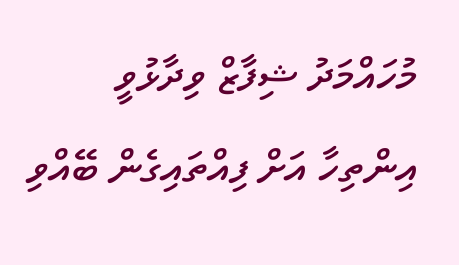މުހައްމަދު ޝިފާޒް ވިދާޅުވީ އިންތިހާ އަށް ފިއްތައިގެން ބޭއްވި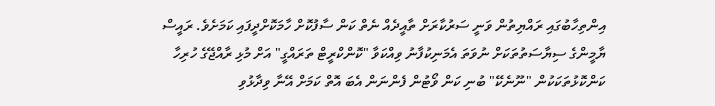އިންތިހާބުގައި ރައްޔިތުން ވަނީ ސަރުކާރަށް ތާއީދެއް ނެތް ކަން ސާފުކޮށް ހާމަކޮށްދީފައި ކަމަށެވެ. ރައީސް ޔާމީންގެ ސިޔާސަތުތަކަށް ނުވަތަ އެމަނިކުފާނު ވިއްކަވާ "ކޮންކްރީޓް ތަރައްގީ" އަށް މުޅި ރާއްޖޭގެ ހުރިހާ ކަންކޮޅުތަކަކުން "ނޫނެކޭ" ބުނި ކަން ވޯޓުން ފެންނަން އެބަ އޮތް ކަމަށް އޭނާ ވިދާޅުވި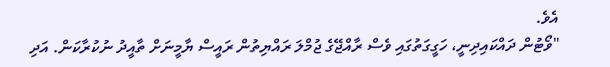އެވެ.
"ވޯޓުން ދައްކައިދިނީ، ހަގީގަތުގައި ވެސް ރާއްޖޭގެ ޖުމްލަ ރައްޔިތުން ރައީސް ޔާމީނަށް ތާއީދު ނުކުރާކަން. އަދި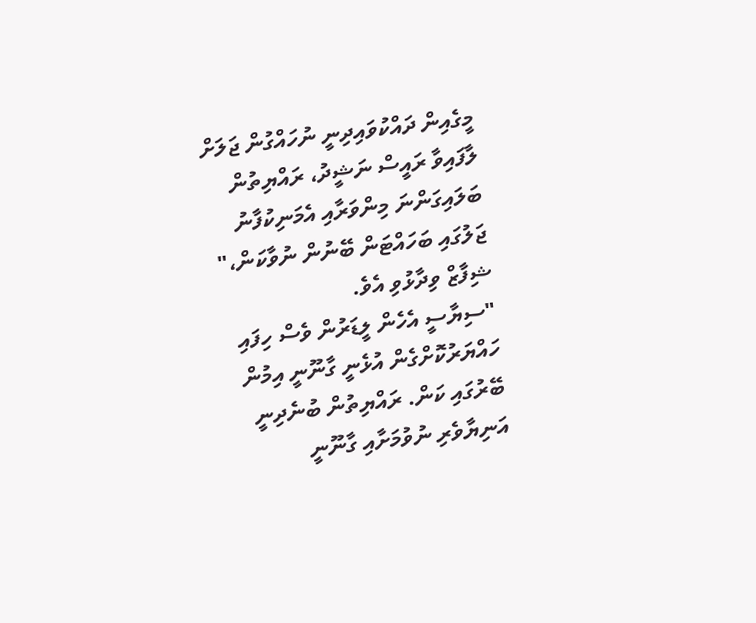މީގެއިން ދައްކުވައިދިނީ ނުހައްގުން ޖަލަށް ލާފައިވާ ރައީސް ނަޝީދު، ރައްޔިތުން ބަލައިގަންނަ މިންވަރާއި އެމަނިކުފާނު ޖަލުގައި ބަހައްޓަން ބޭނުން ނުވާކަން،" ޝިފާޒް ވިދާޅުވި އެވެ.
"ސިޔާސީ އެހެން ލީޑަރުން ވެސް ހިފައި ހައްޔަރުކޮށްގެން އުޅެނީ ގާނޫނީ އިމުން ބޭރުގައި ކަން. ރައްޔިތުން ބުނެދިނީ އަނިޔާވެރި ނުވުމަށާއި ގާނޫނީ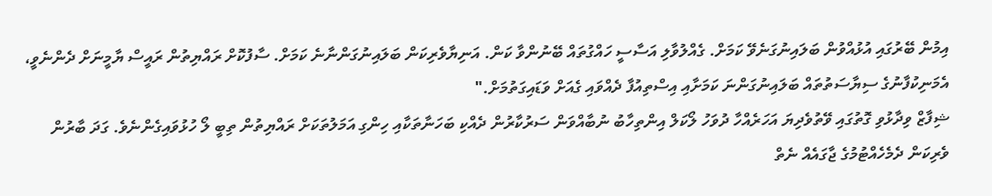އިމުން ބޭރުގައި އުޅުއްވުން ބަލައިނުގަނެވޭ ކަމަށް. ގެއްލުވާލި އަސާސީ ހައްގުތައް ބޭނުންވާ ކަން. އަނިޔާވެރިކަން ބަލައިނުގަންނާނެ ކަމަށް. ސާފުކޮށް ރައްޔިތުން ރައީސް ޔާމީނަށް ދެންނެވީ، އެމަނިކުފާނުގެ ސިޔާސަތުތައް ބަލައިނުގަންނަ ކަމަށާއި އިސްތިއުފާ ދެއްވައި ގެއަށް ވަޑައިގަތުމަށް."
ޝިފާޒް ވިދާޅުވި ގޮތުގައި ވޭތުވެދިޔަ އަހަރެއްހާ ދުވަހު ލޯކަލް އިންތިހާބު ނުބާއްވަން ސަރުކާރުން ދެއްކި ބަހަނާތަކާއި ހިންގި އަމަލުތަކަށް ރައްޔިތުން ތިބީ ލޯ ހުޅުވައިގެންނެވެ. ގަދަ ބާރުން ވެރިކަން ދެމެހެއްޓުމުގެ ޖާގައެއް ނެތް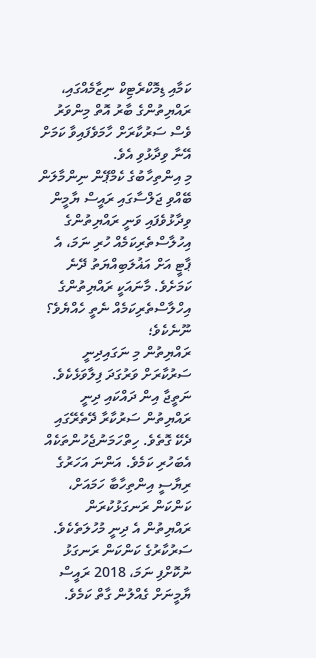ކަމާއި ޑިމޮކްރެޓިކް ނިޒާމެއްގައި، ރައްޔިތުންގެ ބާރު އޮތް މިންވަރު ވެސް ސަރުކާރަށް ހާމަވެފައިވާ ކަމަށް އޭނާ ވިދާޅުވި އެވެ.
މި އިންތިހާބުގެ ކެމްޕޭން ނިންމާލަން ބޭއްވި ޖަލްސާގައި ރައީސް ޔާމީން ވިދާޅުވެފައި ވަނީ ރައްޔިތުންގެ އިހުލާސްތެރިކަމެއް ހުރި ނަމަ، އެ ޕާޓީ އަށް އަޣުލަބިއްޔަތު ދޭނެ ކަމަށެވެ. މާނައަކީ ރައްޔިތުންގެ އިހްލާސްތެރިކަމެއް ނެތީ ހެއްޔެވެ؟ ނޫނެކެވެ؛
ރައްޔިތުން މި ނަގައިދިނީ ސަރުކާރަށް ވަރުގަދަ ފިލާވަޅެކެވެ. ނަތީޖާ އިން ދައްކައި ދިނީ ރައްޔިތުން ސަރުކާރާ ދޭތެރޭގައި ދެކޭ ގޮތެވެ. ހިތްހަމަނުޖެހުންތަކެއް އެބަހުރި ކަމެވެ. އަންނަ އަހަރުގެ ރިޔާސީ އިންތިހާބާ ހަމައަށް، ކަންކަން ރަނގަޅުކުރަން ރައްޔިތުން އެ ދިނީ މުހުލަތެކެވެ. ސަރުކާރުގެ ކަންކަން ރަނގަޅު ނުކޮށްފި ނަމަ، 2018 ރައީސް ޔާމީނަށް ގެއްލުން ގާތް ކަމެވެ.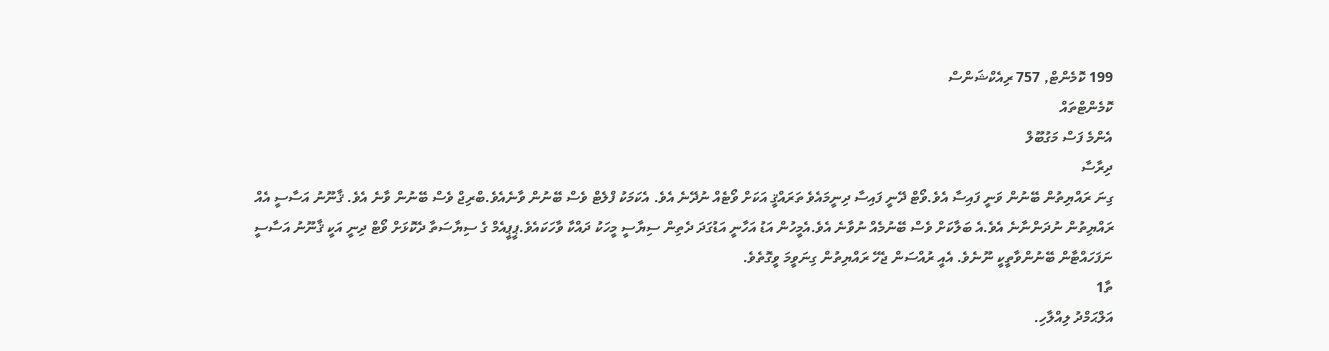199 ކޮމެންޓް, 757 ރިއެކްޝަންސް
ކޮމެންޓްތައް
އެންމެ ފަސް މަގުބޫލް
ދިރާސާ
ގިނަ ރައްޔިތުން ބޭނުން ވަނީ ފައިސާ އެވެ.ވޯޓް ދޭނީ ފައިސާ ދިނީމައެވެ ތަރައްޤީ އަކަށް ވޯޓެއް ނުދޭނެ އެވެ. އެކަމަކު ފްލެޓް ވެސް ބޭނުން ވާނެއެވެ.ބްރިޖް ވެސް ބޭނުން ވާނެ އެވެ. ޤާނޫނު އަސާސީ އެއް ރައްޔިތުން ނުދަންނާނެ އެވެ.އެ ބަލާކަށް ވެސް ބޭނުމެއް ނުވާނެ އެވެ.އެމީހުން އަޑު އަހާނީ އަޑުގަދަ ދެތިން ސިޔާސީ މީހަކު ދައްކާ ވާހަކައެވެ.ޕީޕީއެމް ގެ ސިޔާސަތާ ދެކޮޅަށް ވޯޓް ދިނީ އަކީ ޤާނޫނު އަސާސީ ނަފަހައްޓާން ބޭނުންވާތީކީ ނޫނެވެ. އެއީ ރުއްސަން ޖެހޭ ރައްޔިތުން ގިނަވީމަ ވީގޮތެވެ.
ތާ1
އަލްޙަމްދު ލިއްލާހި.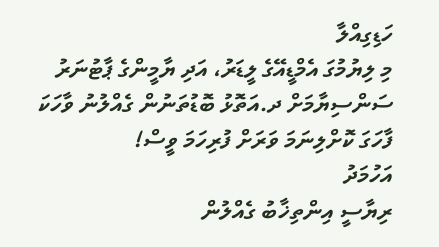ހަޑިގިއްލާ
މި ލިޔުމުގަ އެމްޑީއޭގެ ލީޑަރު، އަދި ޔާމީންގެ ޕާޓުނަރު ސަންސިޔާމަށް ދ.އަތޮޅު ބޮޑުތަނުން ގެއްލުނު ވާހަކަ ފާހަގަ ކޮށްލިނަމަ ވަރަށް ފުރިހަމަ ވީސް!
އަހުމަދު
ރިޔާސީ އިންތިޚާބު ގެއްލުން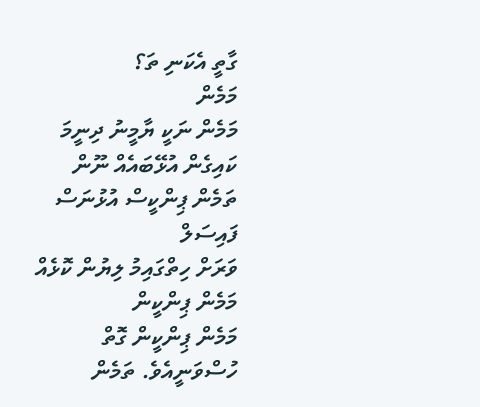ގާތީ އެކަނި ތަ؟
މަމެން
މަމެން ނަކީ ޔާމީނު ދިނީމަ ކައިގެން އުޅޭބައެއް ނޫން ތަމެން ޕިންކީސް އުޅުނަސް
ފައިސަލް
ވަރަށް ހިތްގައިމު ލިޔުން ކޮޅެއް
މަމެން ޕިންކީން
މަމެން ޕިންކީން ގޮތް ހުސްވަނީއެވެ. ތަމެން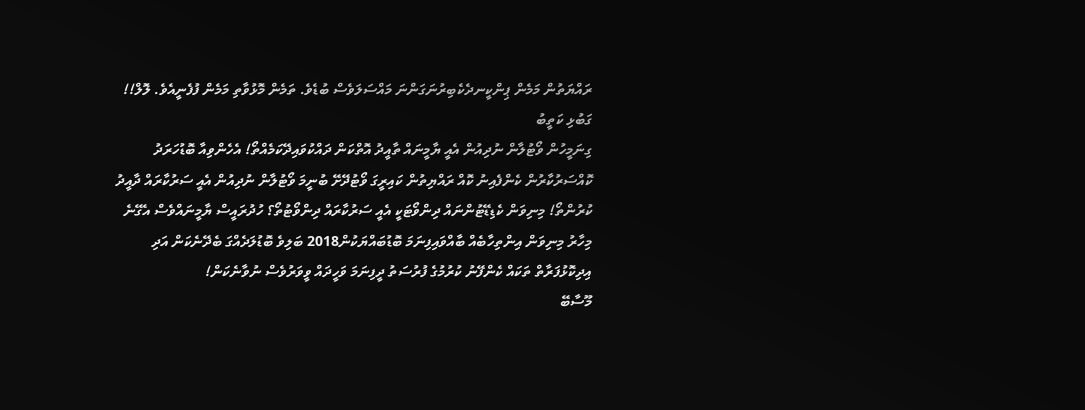ރައްޔަތުން މަމެން ޕިންކީނދެކެބިރުނަގަންނަ މައްސަލަވެސް ބުޑެވެ. ތަމެން މޮޅުވާތި މަމެން ފުފެނީއެވެ. ލޮލް!!
ގަބުޅި ކަތީބު
ގިނަމީހުން ވޯޓުލާން ނުދިއުން އެއީ ޔާމީނައް ތާއީދު އޮތްކަން ދައްކުވައިދޭކަމެއްތޯ! އެހެންވިއާ ބޮޑުހަރަދު ކޮއްސަރުކާރުން ކެންފެއިނު ކޮއް ރައްޔިތުން ކައިރީގަ ވޯޓުދޭށޭ ބުނީމަ ވޯޓުލާން ނުދިއުން އެއީ ސަރުކާރައް ދާއީދު ކުރުންތޯ! މިނިވަން ކެޑިޑޭޓުންނައް ދިންވޯޓަކީ އެއީ ސަރުކާރައް ދިންވޯޓުތޯ؟ ހުދުރައީސް ޔާމީނައްވެސް އެގޭނެ މިހާރު މިނިވަން އިންތިހާބެއް ބާއްވައިފިނަމަ ބޮޑުބައްޔަކުން2018 ބަލިވެ ބޮޑުލަދެއްގަ ބެދޭނެކަން އަދި އިދިކޮޅުފަރާތް ތަކައް ކެންފޭނު ކުރުމުގެ ފުރުސަތު ދީފިނަމަ ވަހީދައް ވީވަރުވެސް ނުވާނެކަން!
މޫސާބޭ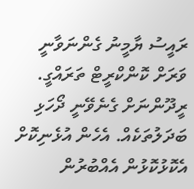ރައީސު ޔާމީނު ގެންނަވާނީ ވަރަށް ކޮންކްރީޓް ތަރައްގީ. ރީދޫންނަށް ގެނެވޭނީ ދޯހަޅި ބަދަލުތަކެއް. އެހެން އުޅެނިކޮށް އެކޮޅުކޮޅުން އެއްބުރުން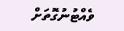ވެއްޓުނުގޮތަށް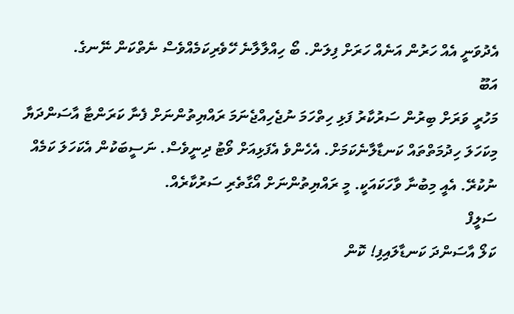އެދުވަނީ އެއް ހަރުން އަނެއް ހަރަށް ފިލަން. ބޯ ހިއްލާލާނެ ހޭވެރިކަމެއްވެސް ނެތްކަން ނޭނގެ.
އަބޫ
މަހުރީ ވަރަށް ބިރުން ސަރުކާރު ފަޅި ހިތްހަމަ ނުޖެހިއްޖެނަމަ ރައްޔިތުންނަށް ފެނާ ކަރަންޓާ އާސަންދަޔާ މިކަހަލަ ހިދުމަތްތައް ކަނޑާލާނެކަމަށް. އެހެންވެ އެފަޅިއަށް ވޯޓު ދިނީވެސް. ނަސީބަކުން އެކަހަލަ ކަމެއް ނުކުރޭ. އެއީ މިބުނާ ވާހަކައަކީ. މީ ރައްޔިތުންނަށް އޯގާތެރި ސަރުކާރެއް.
ސަލީފް
ކަލޯ އާސަންދަ ކަނޑާލައިފި! ކޮން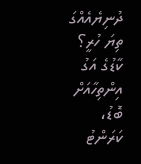ދުނިޔެއެއްގަ ތިޔަ ހުރީ؟ ކާޑުގެ އަގު އިންތިހާއަށް ބޮޑު، ކަރަންޓު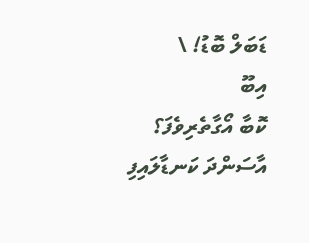ޑަބަލް ބޮޑު! \
އިބޫ
ކޮބާ އޯގާތެރިވެފަ؟ އާސަންދަ ކަނޑާލައިފި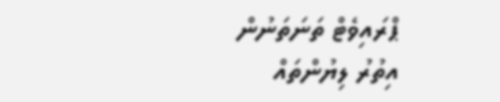ޕްރައިވެޓް ތަނަތަނުން
އިތުރު ލިޔުންތައް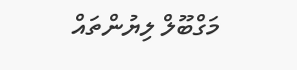މަގްބޫލް ލިޔުންތައް